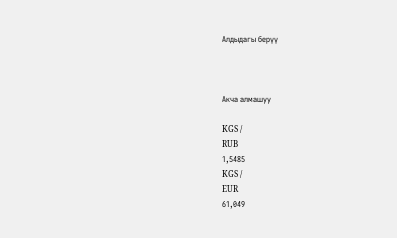Алдыдагы берүү



Акча алмашуу

KGS /
RUB
1,5485
KGS /
EUR
61,049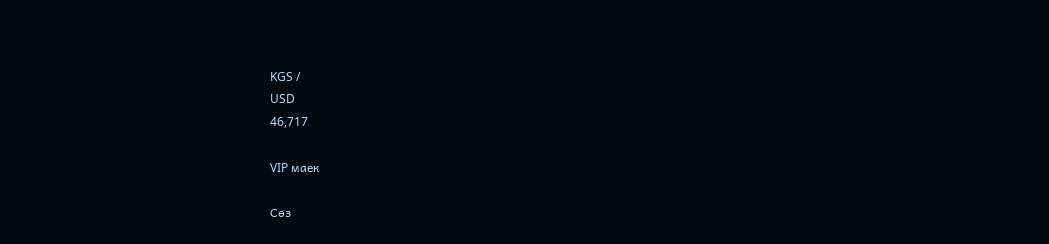KGS /
USD
46,717

VIP маек

Сөз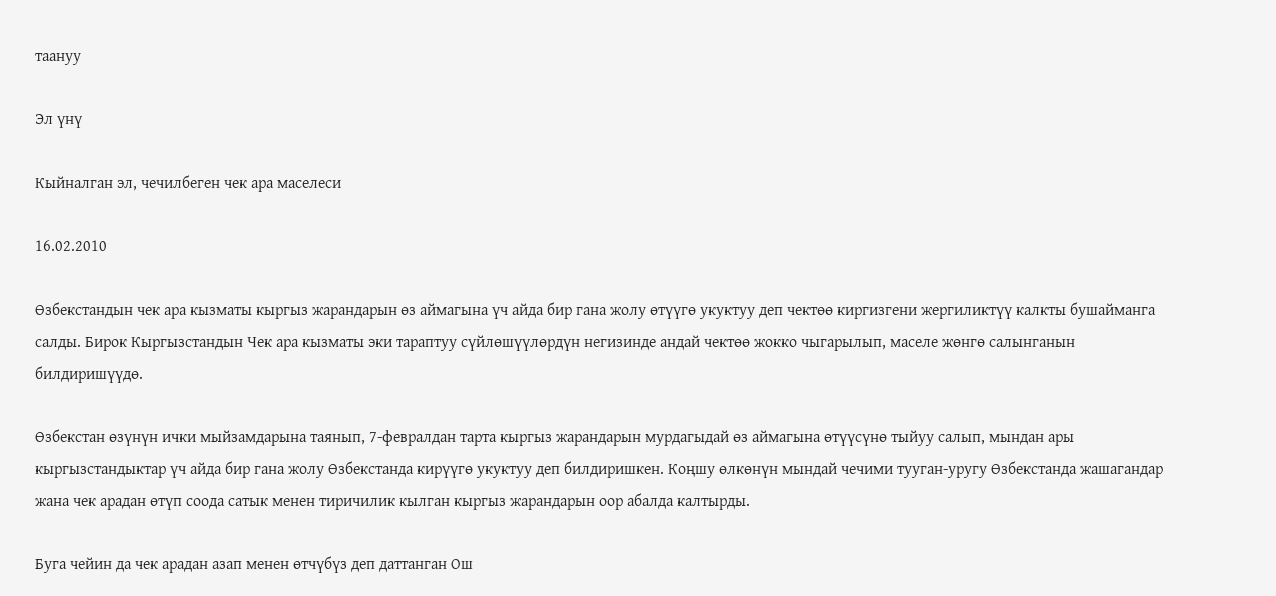таануу

Эл үнү

Кыйналган эл, чечилбеген чек ара маселеси

16.02.2010

Өзбекстандын чек ара кызматы кыргыз жарандарын өз аймагына үч айда бир гана жолу өтүүгө укуктуу деп чектөө киргизгени жергиликтүү калкты бушайманга салды. Бирок Кыргызстандын Чек ара кызматы эки тараптуу сүйлөшүүлөрдүн негизинде андай чектөө жокко чыгарылып, маселе жөнгө салынганын билдиришүүдө.

Өзбекстан өзүнүн ички мыйзамдарына таянып, 7-февралдан тарта кыргыз жарандарын мурдагыдай өз аймагына өтүүсүнө тыйуу салып, мындан ары кыргызстандыктар үч айда бир гана жолу Өзбекстанда кирүүгө укуктуу деп билдиришкен. Коңшу өлкөнүн мындай чечими тууган-уругу Өзбекстанда жашагандар жана чек арадан өтүп соода сатык менен тиричилик кылган кыргыз жарандарын оор абалда калтырды.

Буга чейин да чек арадан азап менен өтчүбүз деп даттанган Ош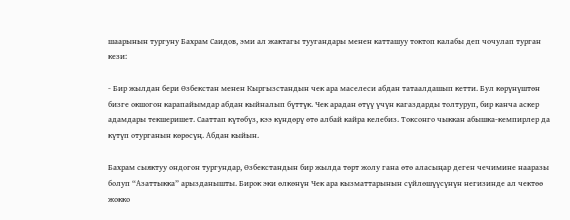шаарынын тургуну Бахрам Саидов, эми ал жактагы туугандары менен катташуу токтоп калабы деп чочулап турган кези:

- Бир жылдан бери Өзбекстан менен Кыргызстандын чек ара маселеси абдан татаалдашып кетти. Бул көрүнүштөн бизге окшогон карапайымдар абдан кыйналып бүттүк. Чек арадан өтүү үчүн кагаздарды толтуруп, бир канча аскер адамдары текшеришет. Сааттап күтөбүз, кээ күндөрү өтө албай кайра келебиз. Токсонго чыккан абышка-кемпирлер да күтүп отурганын көрөсүң. Абдан кыйын.

Бахрам сыяктуу ондогон тургундар, Өзбекстандын бир жылда төрт жолу гана өтө аласыңар деген чечимине нааразы болуп “Азаттыкка” арызданышты. Бирок эки өлкөнүн Чек ара кызматтарынын сүйлөшүүсүнүн негизинде ал чектөө жокко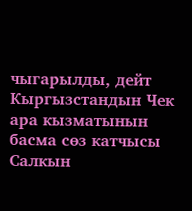чыгарылды, дейт Кыргызстандын Чек ара кызматынын басма сөз катчысы Салкын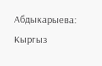Абдыкарыева:
Кыргыз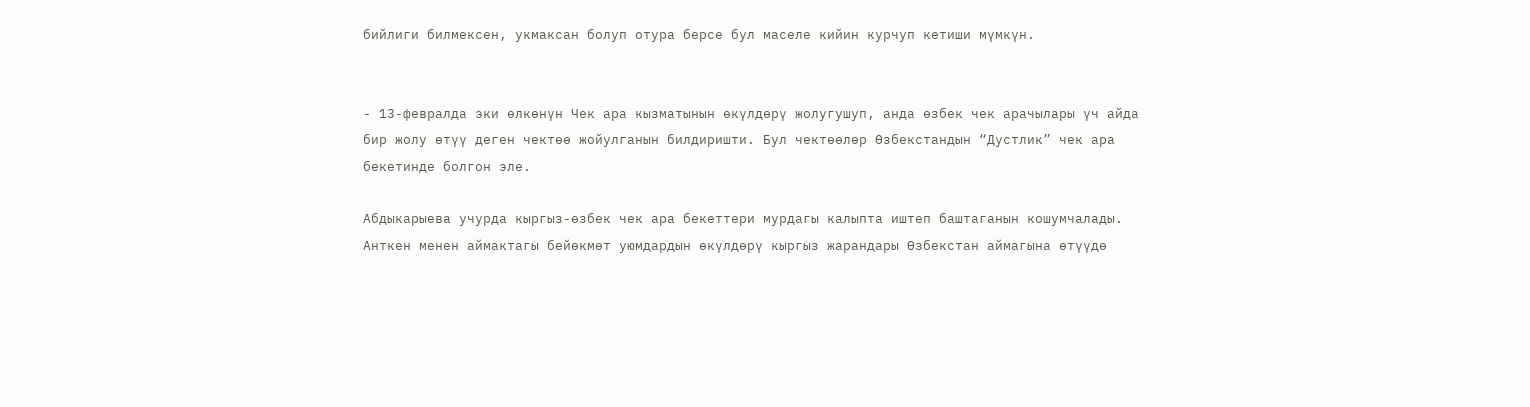бийлиги билмексен, укмаксан болуп отура берсе бул маселе кийин курчуп кетиши мүмкүн.


- 13-февралда эки өлкөнүн Чек ара кызматынын өкүлдөрү жолугушуп, анда өзбек чек арачылары үч айда бир жолу өтүү деген чектөө жойулганын билдиришти. Бул чектөөлөр Өзбекстандын “Дустлик” чек ара бекетинде болгон эле.

Абдыкарыева учурда кыргыз-өзбек чек ара бекеттери мурдагы калыпта иштеп баштаганын кошумчалады. Анткен менен аймактагы бейөкмөт уюмдардын өкүлдөрү кыргыз жарандары Өзбекстан аймагына өтүүдө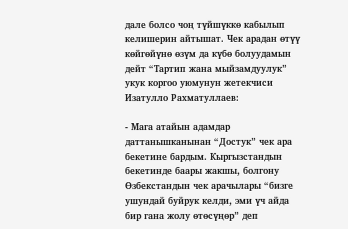дале болсо чоң түйшүккө кабылып келишерин айтышат. Чек арадан өтүү көйгөйүнө өзүм да күбө болуудамын дейт “Тартип жана мыйзамдуулук” укук коргоо уюмунун жетекчиси Изатулло Рахматуллаев:

- Мага атайын адамдар даттанышканынан “Достук” чек ара бекетине бардым. Кыргызстандын бекетинде баары жакшы, болгону Өзбекстандын чек арачылары “бизге ушундай буйрук келди, эми үч айда бир гана жолу өтөсүңөр” деп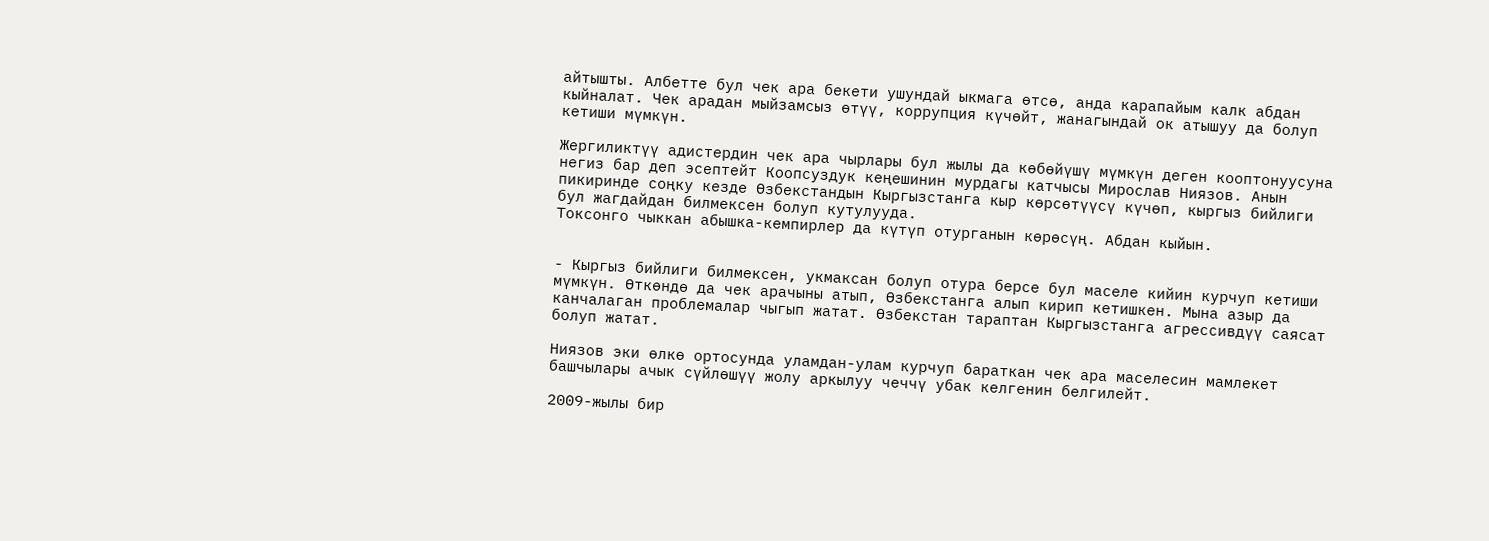айтышты. Албетте бул чек ара бекети ушундай ыкмага өтсө, анда карапайым калк абдан кыйналат. Чек арадан мыйзамсыз өтүү, коррупция күчөйт, жанагындай ок атышуу да болуп кетиши мүмкүн.

Жергиликтүү адистердин чек ара чырлары бул жылы да көбөйүшү мүмкүн деген кооптонуусуна негиз бар деп эсептейт Коопсуздук кеңешинин мурдагы катчысы Мирослав Ниязов. Анын пикиринде соңку кезде Өзбекстандын Кыргызстанга кыр көрсөтүүсү күчөп, кыргыз бийлиги бул жагдайдан билмексен болуп кутулууда.
Токсонго чыккан абышка-кемпирлер да күтүп отурганын көрөсүң. Абдан кыйын.


- Кыргыз бийлиги билмексен, укмаксан болуп отура берсе бул маселе кийин курчуп кетиши мүмкүн. Өткөндө да чек арачыны атып, Өзбекстанга алып кирип кетишкен. Мына азыр да канчалаган проблемалар чыгып жатат. Өзбекстан тараптан Кыргызстанга агрессивдүү саясат болуп жатат.

Ниязов эки өлкө ортосунда уламдан-улам курчуп бараткан чек ара маселесин мамлекет башчылары ачык сүйлөшүү жолу аркылуу чеччү убак келгенин белгилейт.

2009-жылы бир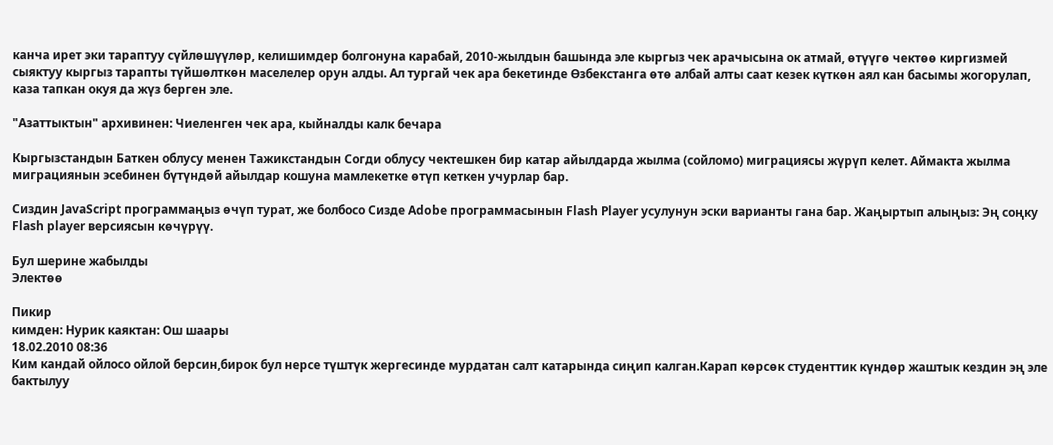канча ирет эки тараптуу сүйлөшүүлөр, келишимдер болгонуна карабай, 2010-жылдын башында эле кыргыз чек арачысына ок атмай, өтүүгө чектөө киргизмей сыяктуу кыргыз тарапты түйшөлткөн маселелер орун алды. Ал тургай чек ара бекетинде Өзбекстанга өтө албай алты саат кезек күткөн аял кан басымы жогорулап, каза тапкан окуя да жүз берген эле.

"Азаттыктын" архивинен: Чиеленген чек ара, кыйналды калк бечара

Кыргызстандын Баткен облусу менен Тажикстандын Согди облусу чектешкен бир катар айылдарда жылма (сойломо) миграциясы жүрүп келет. Аймакта жылма миграциянын эсебинен бүтүндөй айылдар кошуна мамлекетке өтүп кеткен учурлар бар.

Сиздин JavaScript программаңыз өчүп турат, же болбосо Сизде Adobe программасынын Flash Player усулунун эски варианты гана бар. Жаңыртып алыңыз: Эң соңку Flash player версиясын көчүрүү.

Бул шерине жабылды
Электөө

Пикир
кимден: Нурик каяктан: Ош шаары
18.02.2010 08:36
Ким кандай ойлосо ойлой берсин,бирок бул нерсе түштүк жергесинде мурдатан салт катарында сиңип калган.Карап көрсөк студенттик күндөр жаштык кездин эң эле бактылуу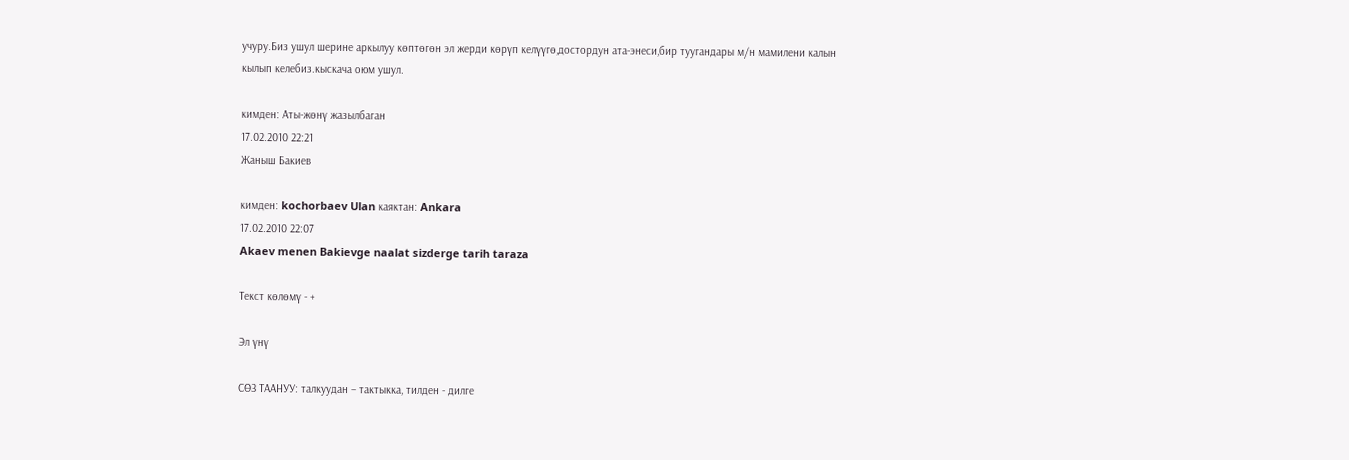учуру.Биз ушул шерине аркылуу көптөгөн эл жерди көрүп келүүгө,достордун ата-энеси,бир туугандары м/н мамилени калын кылып келебиз.кыскача оюм ушул.

кимден: Аты-жөнү жазылбаган
17.02.2010 22:21
Жаныш Бакиев

кимден: kochorbaev Ulan каяктан: Ankara
17.02.2010 22:07
Akaev menen Bakievge naalat sizderge tarih taraza

Текст көлөмү - +

Эл үнү

СӨЗ ТААНУУ: талкуудан – тактыкка, тилден - дилге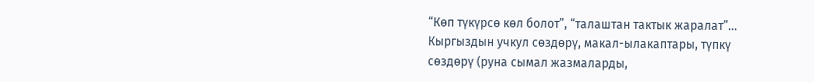“Көп түкүрсө көл болот”, “талаштан тактык жаралат”... Кыргыздын учкул сөздөрү, макал-ылакаптары, түпкү сөздөрү (руна сымал жазмаларды,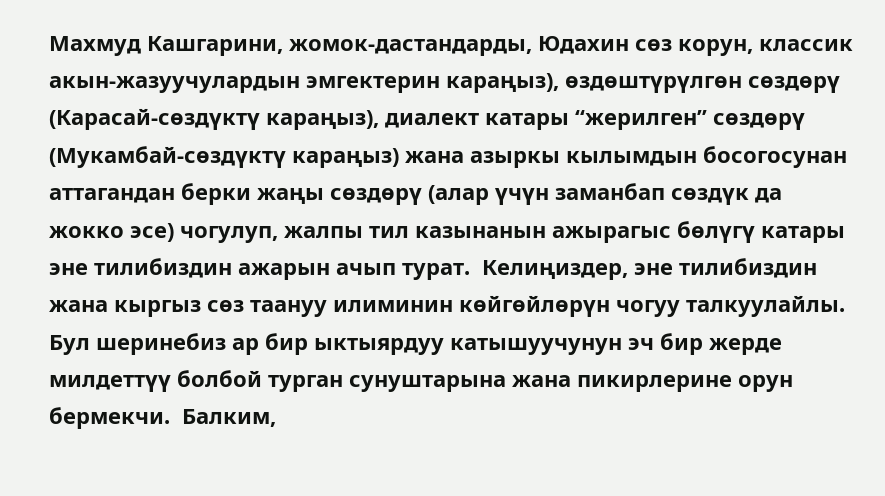Махмуд Кашгарини, жомок-дастандарды, Юдахин сөз корун, классик акын-жазуучулардын эмгектерин караңыз), өздөштүрүлгөн сөздөрү (Карасай-сөздүктү караңыз), диалект катары “жерилген” сөздөрү (Мукамбай-сөздүктү караңыз) жана азыркы кылымдын босогосунан аттагандан берки жаңы сөздөрү (алар үчүн заманбап сөздүк да жокко эсе) чогулуп, жалпы тил казынанын ажырагыс бөлүгү катары эне тилибиздин ажарын ачып турат.  Келиңиздер, эне тилибиздин жана кыргыз сөз таануу илиминин көйгөйлөрүн чогуу талкуулайлы.  Бул шеринебиз ар бир ыктыярдуу катышуучунун эч бир жерде милдеттүү болбой турган сунуштарына жана пикирлерине орун бермекчи.  Балким,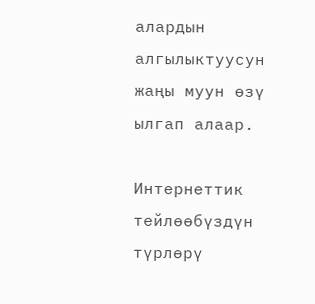алардын алгылыктуусун жаңы муун өзү ылгап алаар.

Интернеттик тейлөөбүздүн түрлөрү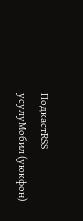ПодкастRSS усулуМобил (уюкфон)